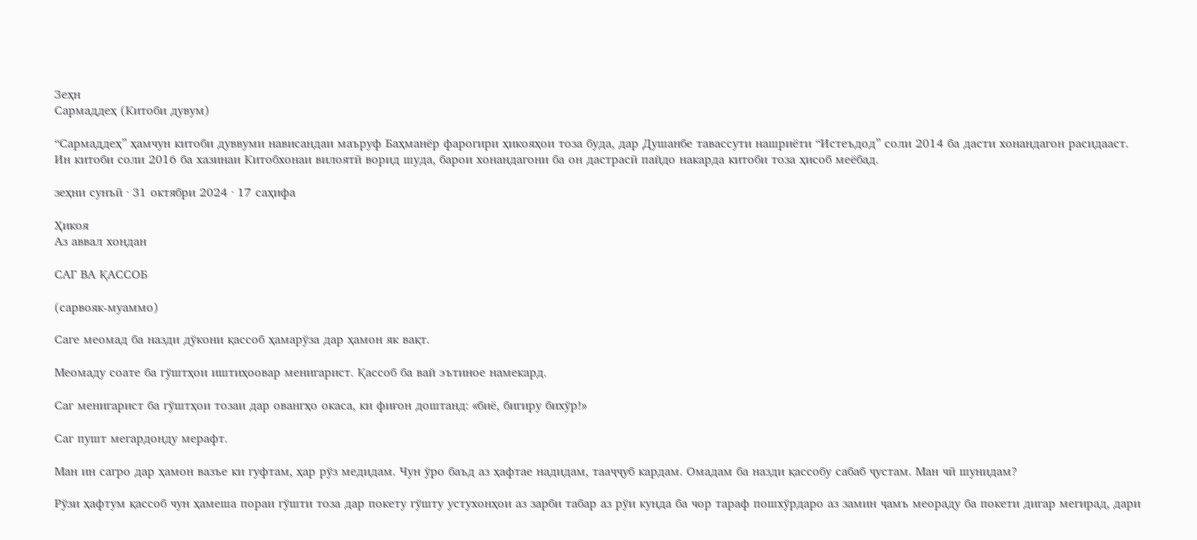Зеҳн
Сармаддеҳ (Китоби дувум)

“Сармаддеҳ” ҳамчун китоби дуввуми нависандаи маъруф Баҳманёр фарогири ҳикояҳои тоза буда, дар Душанбе тавассути нашриёти “Истеъдод” соли 2014 ба дасти хонандагон расидааст. Ин китоби соли 2016 ба хазинаи Китобхонаи вилоятӣ ворид шуда, барои хонандагони ба он дастрасӣ пайдо накарда китоби тоза ҳисоб меёбад.

зеҳни сунъӣ · 31 октябри 2024 · 17 саҳифа

Ҳикоя
Аз аввал хондан

САГ ВА ҚАССОБ

(сарвояк-муаммо)

Саге меомад ба назди дўкони қассоб ҳамарўза дар ҳамон як вақт.

Меомаду соате ба гўштҳои иштиҳоовар менигарист. Қассоб ба вай эътиное намекард.

Саг менигарист ба гўштҳои тозаи дар овангҳо окаса, ки фиғон доштанд: «биё, бигиру бихўр!»

Саг пушт мегардонду мерафт.

Ман ин сагро дар ҳамон вазъе ки гуфтам, ҳар рўз медидам. Чун ўро баъд аз ҳафтае надидам, тааҷҷуб кардам. Омадам ба назди қассобу сабаб ҷустам. Ман чӣ шунидам?

Рўзи ҳафтум қассоб чун ҳамеша пораи гўшти тоза дар покету гўшту устухонҳои аз зарби табар аз рўи кунда ба чор тараф пошхўрдаро аз замин ҷамъ меораду ба покети дигар мегирад, дари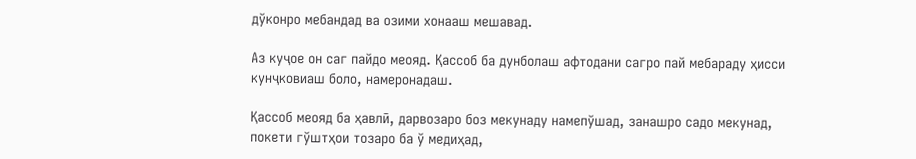дўконро мебандад ва озими хонааш мешавад.

Аз куҷое он саг пайдо меояд. Қассоб ба дунболаш афтодани сагро пай мебараду ҳисси кунҷковиаш боло, намеронадаш.

Қассоб меояд ба ҳавлӣ, дарвозаро боз мекунаду намепўшад, занашро садо мекунад, покети гўштҳои тозаро ба ў медиҳад,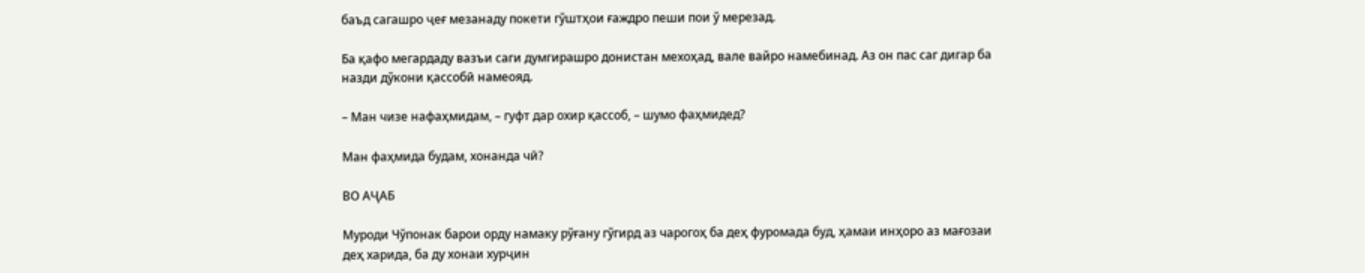баъд сагашро ҷеғ мезанаду покети гўштҳои ғаждро пеши пои ў мерезад.

Ба қафо мегардаду вазъи саги думгирашро донистан мехоҳад, вале вайро намебинад. Аз он пас саг дигар ба назди дўкони қассобӣ намеояд.

– Ман чизе нафаҳмидам, – гуфт дар охир қассоб, – шумо фаҳмидед?

Ман фаҳмида будам, хонанда чӣ?

ВО АҶАБ

Муроди Чўпонак барои орду намаку рўғану гўгирд аз чарогоҳ ба деҳ фуромада буд, ҳамаи инҳоро аз мағозаи деҳ харида, ба ду хонаи хурҷин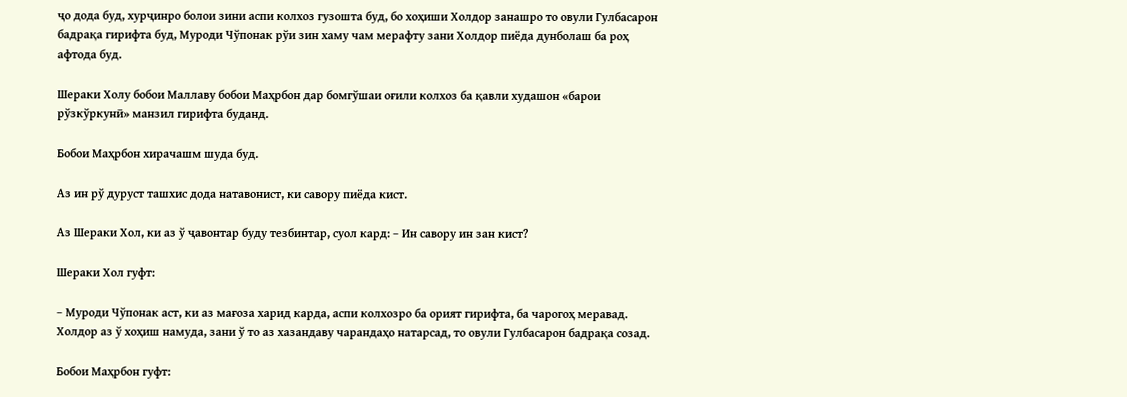ҷо дода буд, хурҷинро болои зини аспи колхоз гузошта буд, бо хоҳиши Холдор занашро то овули Гулбасарон бадрақа гирифта буд, Муроди Чўпонак рўи зин хаму чам мерафту зани Холдор пиёда дунболаш ба роҳ афтода буд.

Шераки Холу бобои Маллаву бобои Маҳрбон дар бомгўшаи оғили колхоз ба қавли худашон «барои рўзкўркунӣ» манзил гирифта буданд.

Бобои Маҳрбон хирачашм шуда буд.

Аз ин рў дуруст ташхис дода натавонист, ки савору пиёда кист.

Аз Шераки Хол, ки аз ў ҷавонтар буду тезбинтар, суол кард: – Ин савору ин зан кист?

Шераки Хол гуфт:

– Муроди Чўпонак аст, ки аз мағоза харид карда, аспи колхозро ба орият гирифта, ба чарогоҳ меравад. Холдор аз ў хоҳиш намуда, зани ў то аз хазандаву чарандаҳо натарсад, то овули Гулбасарон бадрақа созад.

Бобои Маҳрбон гуфт: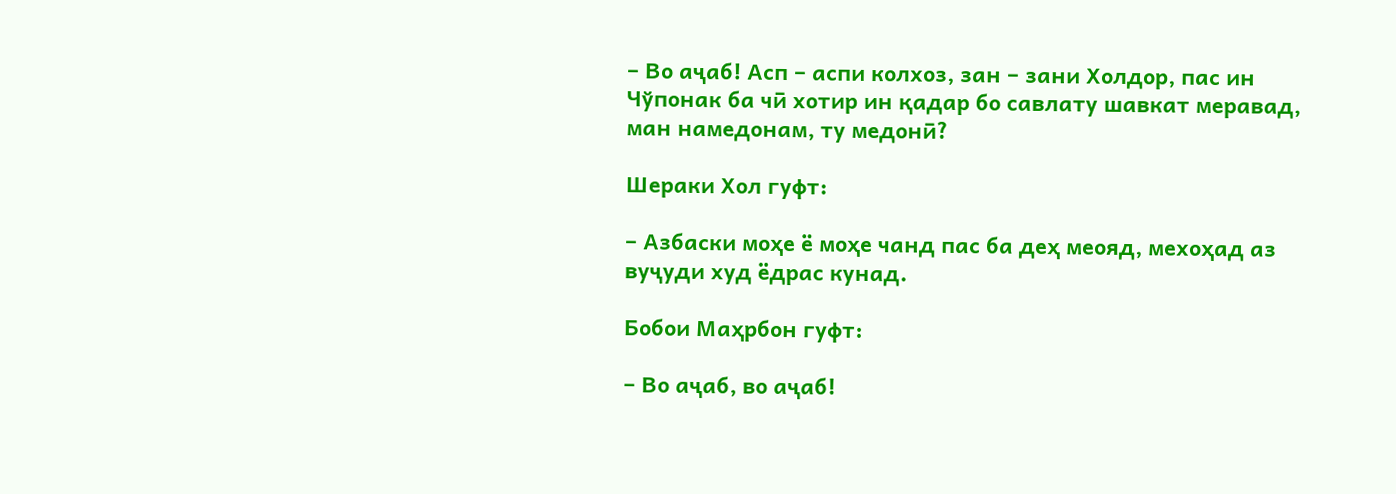– Во аҷаб! Асп – аспи колхоз, зан – зани Холдор, пас ин Чўпонак ба чӣ хотир ин қадар бо савлату шавкат меравад, ман намедонам, ту медонӣ?

Шераки Хол гуфт:

– Азбаски моҳе ё моҳе чанд пас ба деҳ меояд, мехоҳад аз вуҷуди худ ёдрас кунад.

Бобои Маҳрбон гуфт:

– Во аҷаб, во аҷаб!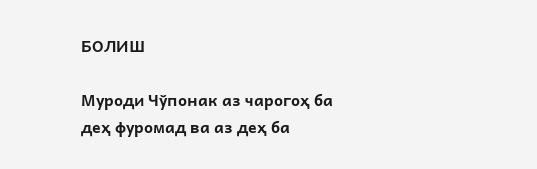БОЛИШ

Муроди Чўпонак аз чарогоҳ ба деҳ фуромад ва аз деҳ ба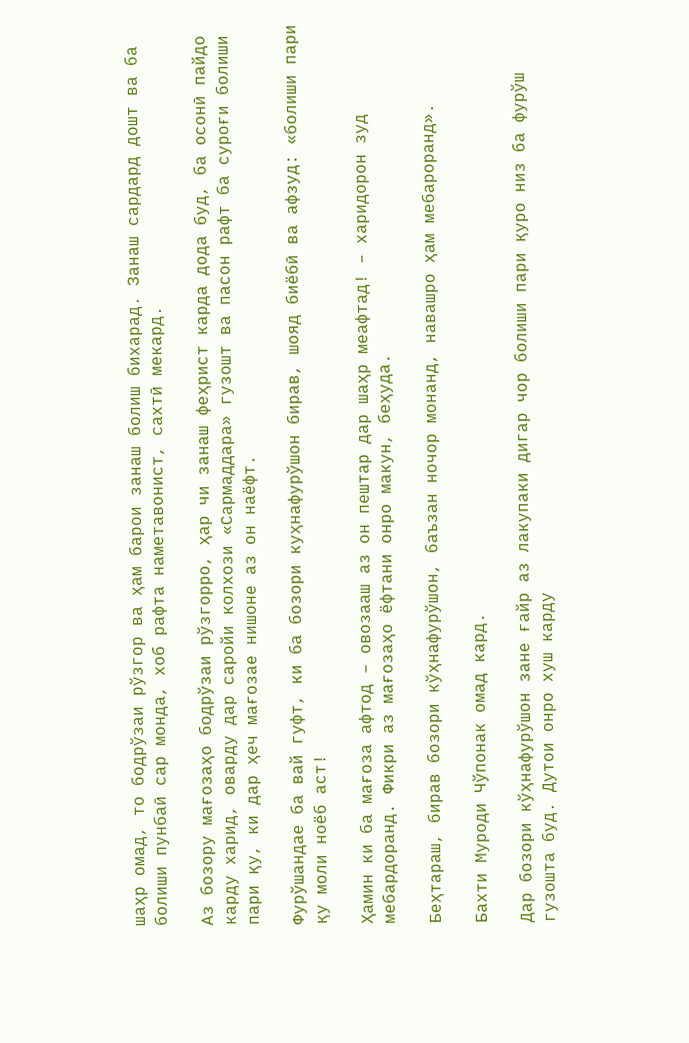шаҳр омад, то бодрўзаи рўзгор ва ҳам барои занаш болиш бихарад. Занаш сардард дошт ва ба болиши пунбаӣ сар монда, хоб рафта наметавонист, сахтӣ мекард.

Аз бозору мағозаҳо бодрўзаи рўзгорро, ҳар чи занаш феҳрист карда дода буд, ба осонӣ пайдо карду харид, оварду дар саройи колхози «Сармаддара» гузошт ва пасон рафт ба суроғи болиши пари қу, ки дар ҳеч мағозае нишоне аз он наёфт.

Фурўшандае ба вай гуфт, ки ба бозори куҳнафурўшон бирав, шояд биёбӣ ва афзуд: «болиши пари қу моли ноёб аст!

Ҳамин ки ба мағоза афтод – овозааш аз он пештар дар шаҳр меафтад! – харидорон зуд мебардоранд. Фикри аз мағозаҳо ёфтани онро макун, беҳуда.

Беҳтараш, бирав бозори кўҳнафурўшон, баъзан ночор монанд, навашро ҳам мебароранд».

Бахти Муроди Чўпонак омад кард.

Дар бозори кўҳнафурўшон зане ғайр аз лакупаки дигар чор болиши пари қуро низ ба фурўш гузошта буд. Дутои онро хуш карду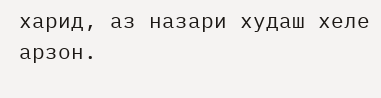харид, аз назари худаш хеле арзон.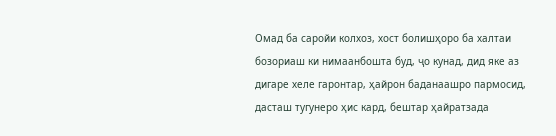Омад ба саройи колхоз, хост болишҳоро ба халтаи бозориаш ки нимаанбошта буд, ҷо кунад, дид яке аз дигаре хеле гаронтар, ҳайрон баданаашро пармосид, дасташ тугунеро ҳис кард, бештар ҳайратзада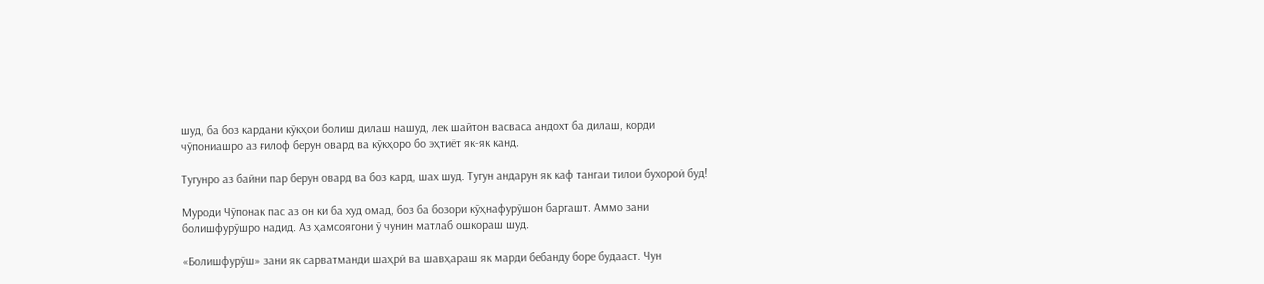шуд, ба боз кардани кўкҳои болиш дилаш нашуд, лек шайтон васваса андохт ба дилаш, корди чўпониашро аз ғилоф берун овард ва кўкҳоро бо эҳтиёт як-як канд.

Тугунро аз байни пар берун овард ва боз кард, шах шуд. Тугун андарун як каф тангаи тилои бухороӣ буд!

Муроди Чўпонак пас аз он ки ба худ омад, боз ба бозори кўҳнафурўшон баргашт. Аммо зани болишфурўшро надид. Аз ҳамсоягони ў чунин матлаб ошкораш шуд.

«Болишфурўш» зани як сарватманди шаҳрӣ ва шавҳараш як марди бебанду боре будааст. Чун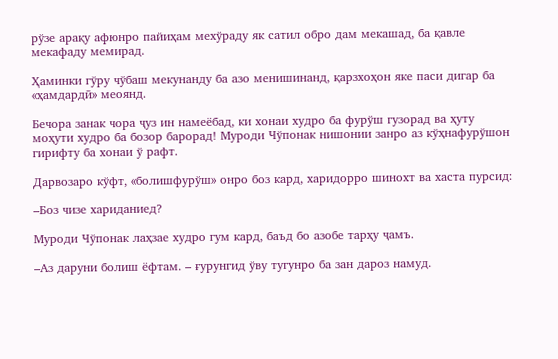рўзе арақу афюнро пайиҳам мехўраду як сатил обро дам мекашад, ба қавле мекафаду мемирад.

Ҳаминки гўру чўбаш мекунанду ба азо менишинанд, қарзхоҳон яке паси дигар ба «ҳамдардӣ» меоянд.

Бечора занак чора ҷуз ин намеёбад, ки хонаи худро ба фурўш гузорад ва ҳуту моҳути худро ба бозор барорад! Муроди Чўпонак нишонии занро аз кўҳнафурўшон гирифту ба хонаи ў рафт.

Дарвозаро кўфт, «болишфурўш» онро боз кард, харидорро шинохт ва хаста пурсид:

–Боз чизе хариданиед?

Муроди Чўпонак лаҳзае худро гум кард, баъд бо азобе тарҳу ҷамъ.

–Аз даруни болиш ёфтам. – ғурунгид ўву тугунро ба зан дароз намуд.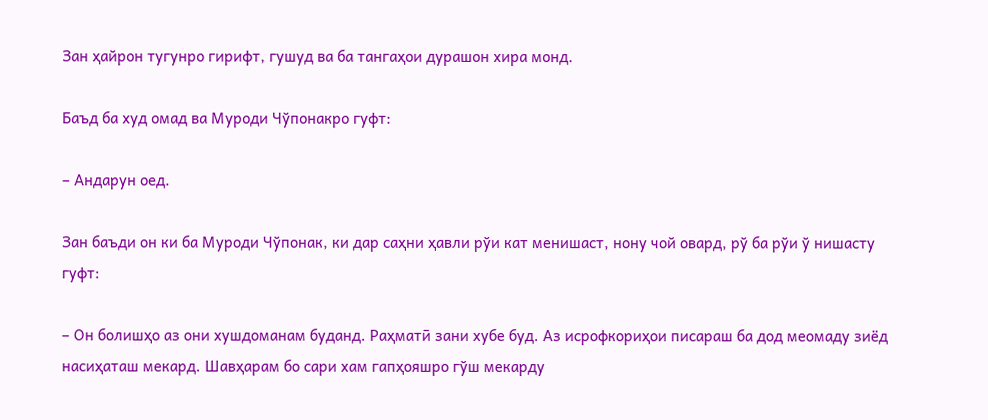Зан ҳайрон тугунро гирифт, гушуд ва ба тангаҳои дурашон хира монд.

Баъд ба худ омад ва Муроди Чўпонакро гуфт:

– Андарун оед.

Зан баъди он ки ба Муроди Чўпонак, ки дар саҳни ҳавли рўи кат менишаст, нону чой овард, рў ба рўи ў нишасту гуфт:

– Он болишҳо аз они хушдоманам буданд. Раҳматӣ зани хубе буд. Аз исрофкориҳои писараш ба дод меомаду зиёд насиҳаташ мекард. Шавҳарам бо сари хам гапҳояшро гўш мекарду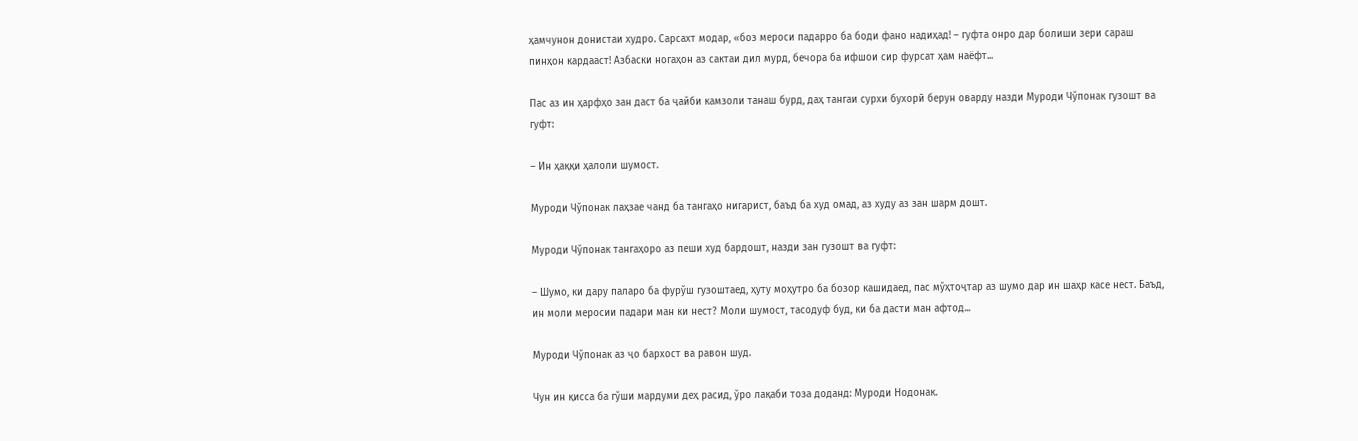ҳамчунон донистаи худро. Сарсахт модар, «боз мероси падарро ба боди фано надиҳад! – гуфта онро дар болиши зери сараш пинҳон кардааст! Азбаски ногаҳон аз сактаи дил мурд, бечора ба ифшои сир фурсат ҳам наёфт...

Пас аз ин ҳарфҳо зан даст ба ҷайби камзоли танаш бурд, даҳ тангаи сурхи бухорӣ берун оварду назди Муроди Чўпонак гузошт ва гуфт:

– Ин ҳаққи ҳалоли шумост.

Муроди Чўпонак лаҳзае чанд ба тангаҳо нигарист, баъд ба худ омад, аз худу аз зан шарм дошт.

Муроди Чўпонак тангаҳоро аз пеши худ бардошт, назди зан гузошт ва гуфт:

– Шумо, ки дару паларо ба фурўш гузоштаед, ҳуту моҳутро ба бозор кашидаед, пас мўҳтоҷтар аз шумо дар ин шаҳр касе нест. Баъд, ин моли меросии падари ман ки нест? Моли шумост, тасодуф буд, ки ба дасти ман афтод...

Муроди Чўпонак аз ҷо бархост ва равон шуд.

Чун ин қисса ба гўши мардуми деҳ расид, ўро лақаби тоза доданд: Муроди Нодонак.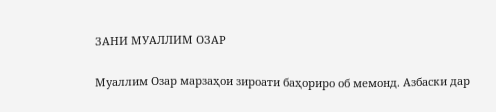ЗАНИ МУАЛЛИМ ОЗАР

Муаллим Озар марзаҳои зироати баҳориро об мемонд. Азбаски дар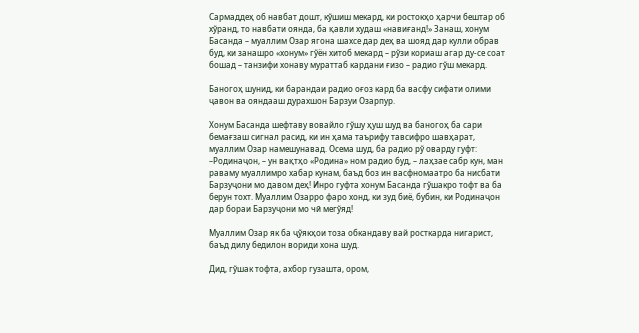Сармаддеҳ об навбат дошт, кўшиш мекард, ки ростокҳо ҳарчи бештар об хўранд, то навбати оянда, ба қавли худаш «навиғанд!» Занаш, хонум Басанда – муаллим Озар ягона шахсе дар деҳ ва шояд дар кулли обрав буд, ки занашро «хонум» гўён хитоб мекард – рўзи кориаш агар ду-се соат бошад – танзифи хонаву мураттаб кардани ғизо – радио гўш мекард.

Баногоҳ шунид, ки барандаи радио оғоз кард ба васфу сифати олими ҷавон ва ояндааш дурахшон Барзуи Озарпур.

Хонум Басанда шефтаву вовайло гўшу ҳуш шуд ва баногоҳ ба сари бемағзаш сигнал расид, ки ин ҳама таърифу тавсифро шавҳарат, муаллим Озар намешунавад. Осема шуд, ба радио рў оварду гуфт: –Родинаҷон, – ун вақтҳо «Родина» ном радио буд, – лаҳзае сабр кун, ман раваму муаллимро хабар кунам, баъд боз ин васфномаатро ба нисбати Барзуҷони мо давом деҳ! Инро гуфта хонум Басанда гўшакро тофт ва ба берун тохт. Муаллим Озарро фаро хонд, ки зуд биё, бубин, ки Родинаҷон дар бораи Барзуҷони мо чӣ мегўяд!

Муаллим Озар як ба ҷўякҳои тоза обкандаву вай росткарда нигарист, баъд дилу бедилон вориди хона шуд.

Дид, гўшак тофта, ахбор гузашта, ором,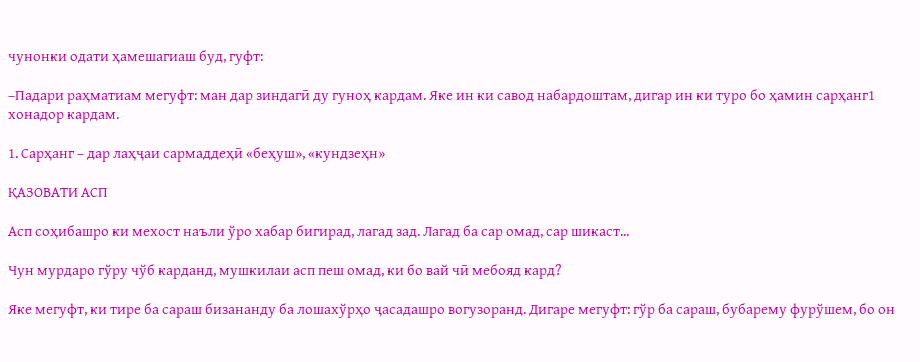чунонки одати ҳамешагиаш буд, гуфт:

–Падари раҳматиам мегуфт: ман дар зиндагӣ ду гуноҳ кардам. Яке ин ки савод набардоштам, дигар ин ки туро бо ҳамин сарҳанг1 хонадор кардам.

1. Сарҳанг – дар лаҳҷаи сармаддеҳӣ «беҳуш», «кундзеҳн»

ҚАЗОВАТИ АСП

Асп соҳибашро ки мехост наъли ўро хабар бигирад, лагад зад. Лагад ба сар омад, сар шикаст...

Чун мурдаро гўру чўб карданд, мушкилаи асп пеш омад, ки бо вай чӣ мебояд кард?

Яке мегуфт, ки тире ба сараш бизананду ба лошахўрҳо ҷасадашро вогузоранд. Дигаре мегуфт: гўр ба сараш, бубарему фурўшем, бо он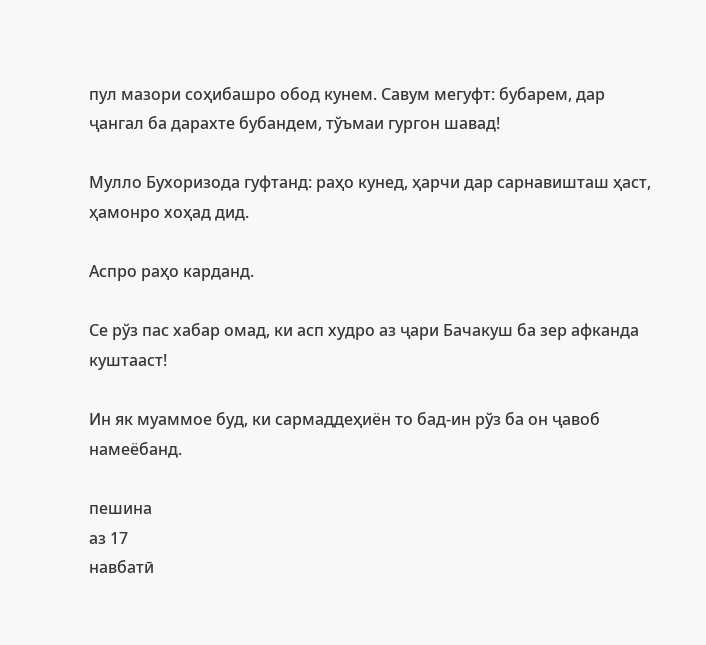пул мазори соҳибашро обод кунем. Савум мегуфт: бубарем, дар ҷангал ба дарахте бубандем, тўъмаи гургон шавад!

Мулло Бухоризода гуфтанд: раҳо кунед, ҳарчи дар сарнавишташ ҳаст, ҳамонро хоҳад дид.

Аспро раҳо карданд.

Се рўз пас хабар омад, ки асп худро аз ҷари Бачакуш ба зер афканда куштааст!

Ин як муаммое буд, ки сармаддеҳиён то бад-ин рўз ба он ҷавоб намеёбанд.

пешина
аз 17
навбатӣ